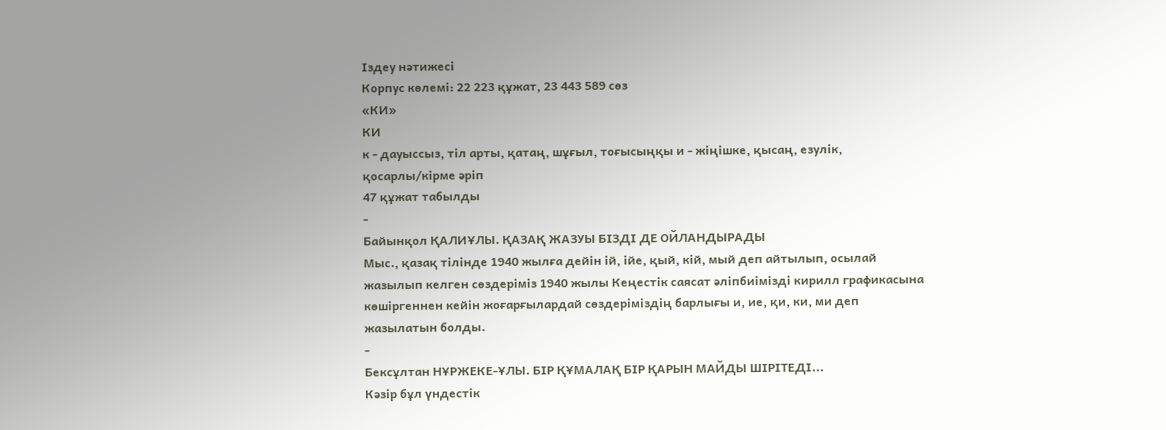Іздеу нәтижесі
Корпус көлемі: 22 223 құжат, 23 443 589 сөз
«КИ»
КИ
к - дауыссыз, тіл арты, қатаң, шұғыл, тоғысыңқы и - жіңішке, қысаң, езулік, қосарлы/кірме әріп
47 құжат табылды
-
Байынқол ҚАЛИҰЛЫ. ҚАЗАҚ ЖАЗУЫ БІЗДІ ДЕ ОЙЛАНДЫРАДЫ
Мыс., қазақ тілінде 1940 жылға дейін ій, ійе, қый, кій, мый деп айтылып, осылай жазылып келген сөздеріміз 1940 жылы Кеңестік саясат әліпбиімізді кирилл графикасына көшіргеннен кейін жоғарғылардай сөздеріміздің барлығы и, ие, қи, ки, ми деп жазылатын болды.
-
Бексұлтан НҰРЖЕКЕ-ҰЛЫ. БІР ҚҰМАЛАҚ БІР ҚАРЫН МАЙДЫ ШІРІТЕДІ...
Кәзір бұл үндестік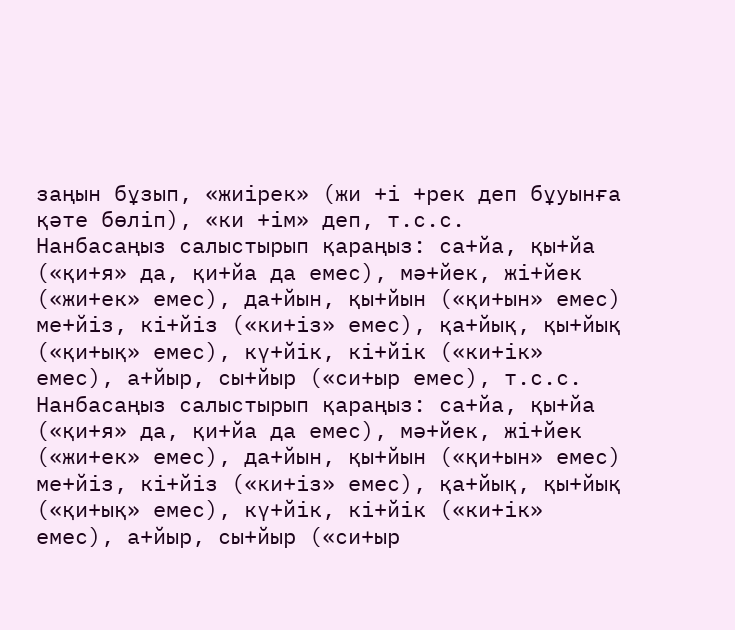заңын бұзып, «жиірек» (жи +і +рек деп бұуынға қәте бөліп), «ки +ім» деп, т.с.с.
Нанбасаңыз салыстырып қараңыз: са+йа, қы+йа («қи+я» да, қи+йа да емес), мә+йек, жі+йек («жи+ек» емес), да+йын, қы+йын («қи+ын» емес) ме+йіз, кі+йіз («ки+із» емес), қа+йық, қы+йық («қи+ық» емес), кү+йік, кі+йік («ки+ік» емес), а+йыр, сы+йыр («си+ыр емес), т.с.с.
Нанбасаңыз салыстырып қараңыз: са+йа, қы+йа («қи+я» да, қи+йа да емес), мә+йек, жі+йек («жи+ек» емес), да+йын, қы+йын («қи+ын» емес) ме+йіз, кі+йіз («ки+із» емес), қа+йық, қы+йық («қи+ық» емес), кү+йік, кі+йік («ки+ік» емес), а+йыр, сы+йыр («си+ыр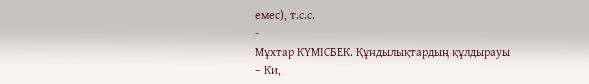емес), т.с.с.
-
Мұхтар КҮМІСБЕК. Құндылықтардың құлдырауы
– Ки,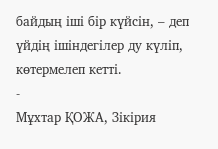байдың іші бір күйсін, – деп үйдің ішіндегілер ду күліп, көтермелеп кетті.
-
Мұхтар ҚОЖА, Зікірия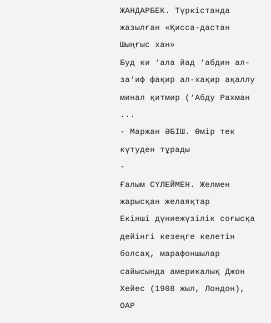ЖАНДАРБЕК. Түркістанда жазылған «Қисса-дастан Шыңғыс хан»
Буд ки ‘ала йад ‘абдин ал-за‘иф фақир ал-хақир ақаллу минал қитмир (‘Абду Рахман ...
- Маржан ӘБІШ. Өмір тек күтуден тұрады
-
Ғалым СҮЛЕЙМЕН. Желмен жарысқан желаяқтар
Екінші дүниежүзілік соғысқа дейінгі кезеңге келетін болсақ, марафоншылар сайысында америкалық Джон Хейес (1908 жыл, Лондон), ОАР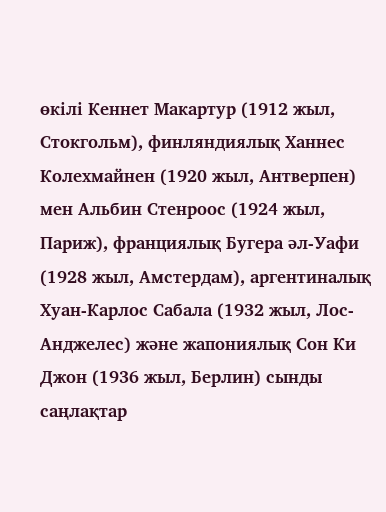өкілі Кеннет Макартур (1912 жыл, Стокгольм), финляндиялық Ханнес Колехмайнен (1920 жыл, Антверпен) мен Альбин Стенроос (1924 жыл, Париж), франциялық Бугера әл-Уафи (1928 жыл, Амстердам), аргентиналық Хуан-Карлос Сабала (1932 жыл, Лос-Анджелес) және жапониялық Сон Ки Джон (1936 жыл, Берлин) сынды саңлақтар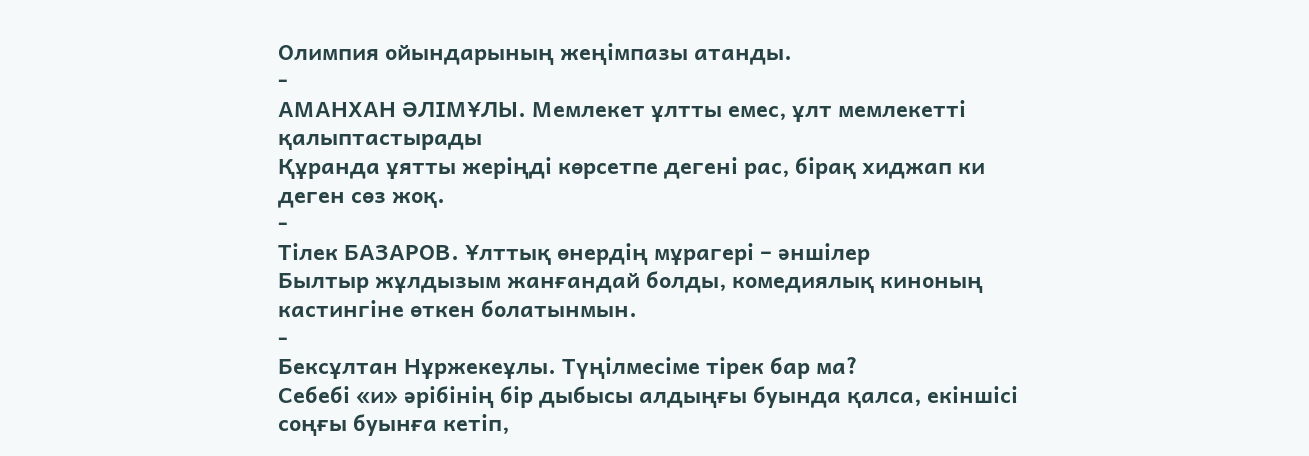Олимпия ойындарының жеңімпазы атанды.
-
АМАНХАН ӘЛІМҰЛЫ. Мемлекет ұлтты емес, ұлт мемлекетті қалыптастырады
Құранда ұятты жеріңді көрсетпе дегені рас, бірақ хиджап ки деген сөз жоқ.
-
Тілек БАЗАРОВ. Ұлттық өнердің мұрагері – әншілер
Былтыр жұлдызым жанғандай болды, комедиялық киноның кастингіне өткен болатынмын.
-
Бексұлтан Нұржекеұлы. Түңілмесіме тірек бар ма?
Себебі «и» әрібінің бір дыбысы алдыңғы буында қалса, екіншісі соңғы буынға кетіп,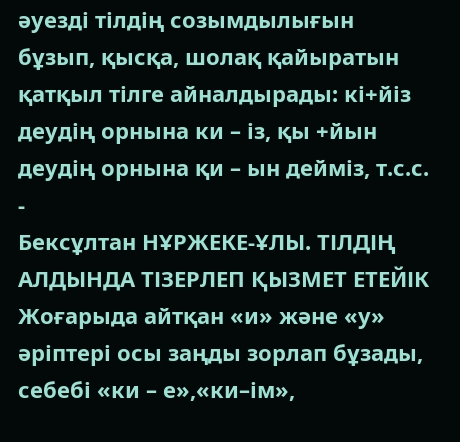әуезді тілдің созымдылығын бұзып, қысқа, шолақ қайыратын қатқыл тілге айналдырады: кі+йіз деудің орнына ки – із, қы +йын деудің орнына қи – ын дейміз, т.с.с.
-
Бексұлтан НҰРЖЕКЕ-ҰЛЫ. ТІЛДІҢ АЛДЫНДА ТІЗЕРЛЕП ҚЫЗМЕТ ЕТЕЙІК
Жоғарыда айтқан «и» және «у» әріптері осы заңды зорлап бұзады, себебі «ки – е»,«ки–ім»,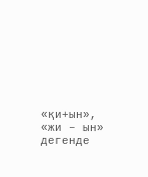«қи+ын», «жи – ын» дегенде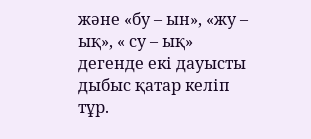және «бу – ын», «жу – ық», « су – ық» дегенде екі дауысты дыбыс қатар келіп тұр.